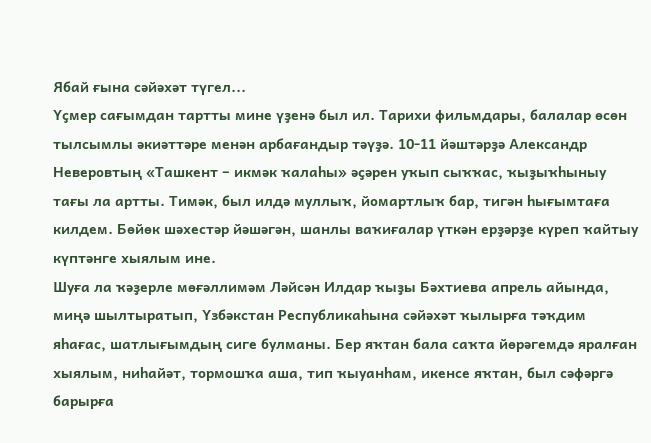Ябай ғына сәйәхәт түгел...
Үҫмер сағымдан тартты мине үҙенә был ил. Тарихи фильмдары, балалар өсөн тылсымлы әкиәттәре менән арбағандыр тәүҙә. 10-11 йәштәрҙә Александр Неверовтың «Ташкент – икмәк ҡалаһы» әҫәрен уҡып сыҡҡас, ҡыҙыҡһыныу тағы ла артты. Тимәк, был илдә муллыҡ, йомартлыҡ бар, тигән һығымтаға килдем. Бөйөк шәхестәр йәшәгән, шанлы ваҡиғалар үткән ерҙәрҙе күреп ҡайтыу күптәнге хыялым ине.
Шуға ла ҡәҙерле мөғәллимәм Ләйсән Илдар ҡыҙы Бәхтиева апрель айында, миңә шылтыратып, Үзбәкстан Республикаһына сәйәхәт ҡылырға тәҡдим яһағас, шатлығымдың сиге булманы. Бер яҡтан бала саҡта йөрәгемдә яралған хыялым, ниһайәт, тормошҡа аша, тип ҡыуанһам, икенсе яҡтан, был сәфәргә барырға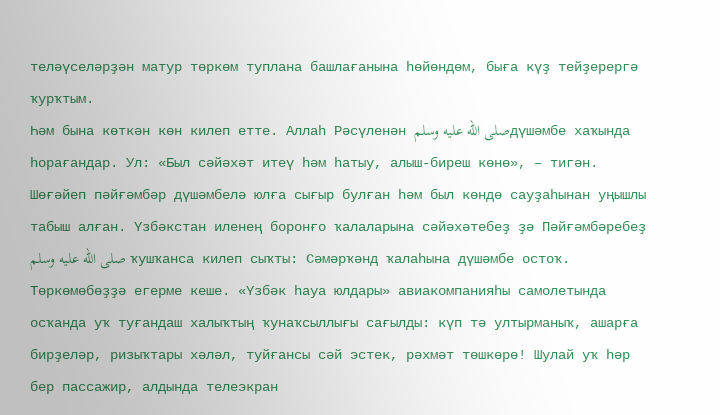теләүселәрҙән матур төркөм туплана башлағанына һөйөндөм, быға күҙ тейҙерергә ҡурҡтым.
Һәм бына көткән көн килеп етте. Аллаһ Рәсүленән صلى الله عليه وسلمдүшәмбе хаҡында һорағандар. Ул: «Был сәйәхәт итеү һәм һатыу, алыш-биреш көнө», – тигән. Шөғәйеп пәйғәмбәр дүшәмбелә юлға сығыр булған һәм был көндө сауҙаһынан уңышлы табыш алған. Үзбәкстан иленең боронғо ҡалаларына сәйәхәтебеҙ ҙә Пәйғәмбәребеҙ صلى الله عليه وسلم ҡушҡанса килеп сыҡты: Сәмәрҡәнд ҡалаһына дүшәмбе остоҡ. Төркөмөбөҙҙә егерме кеше. «Үзбәк һауа юлдары» авиакомпанияһы самолетында осҡанда уҡ туғандаш халыҡтың ҡунаҡсыллығы сағылды: күп тә ултырманыҡ, ашарға бирҙеләр, ризыҡтары хәләл, туйғансы сәй эстек, рәхмәт төшкөрө! Шулай уҡ һәр бер пассажир, алдында телеэкран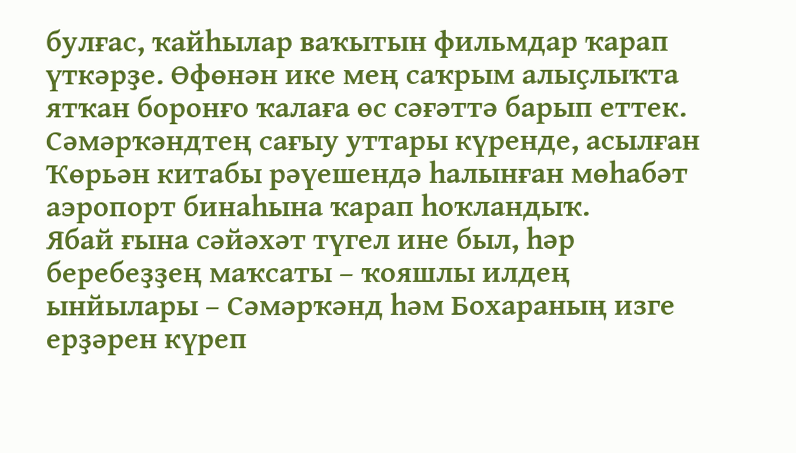булғас, ҡайһылар ваҡытын фильмдар ҡарап үткәрҙе. Өфөнән ике мең саҡрым алыҫлыҡта ятҡан боронғо ҡалаға өс сәғәттә барып еттек. Сәмәрҡәндтең сағыу уттары күренде, асылған Ҡөрьән китабы рәүешендә һалынған мөһабәт аэропорт бинаһына ҡарап һоҡландыҡ.
Ябай ғына сәйәхәт түгел ине был, һәр беребеҙҙең маҡсаты – ҡояшлы илдең ынйылары – Сәмәрҡәнд һәм Бохараның изге ерҙәрен күреп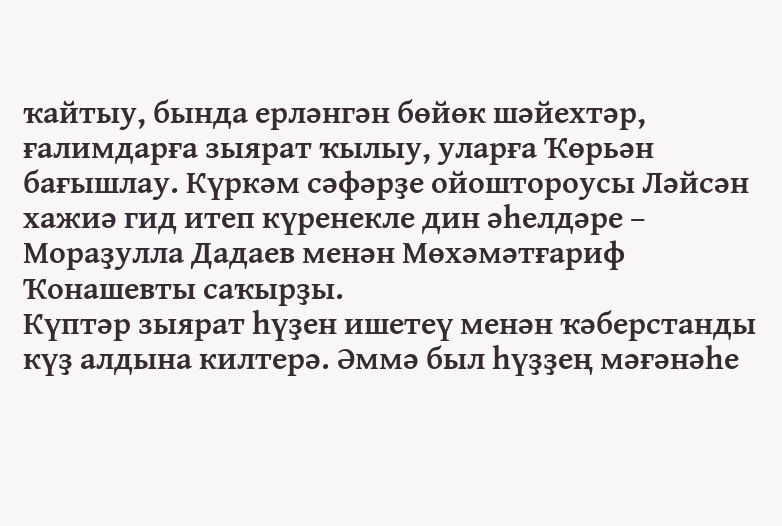ҡайтыу, бында ерләнгән бөйөк шәйехтәр, ғалимдарға зыярат ҡылыу, уларға Ҡөрьән бағышлау. Күркәм сәфәрҙе ойоштороусы Ләйсән хажиә гид итеп күренекле дин әһелдәре – Мораҙулла Дадаев менән Мөхәмәтғариф Ҡонашевты саҡырҙы.
Күптәр зыярат һүҙен ишетеү менән ҡәберстанды күҙ алдына килтерә. Әммә был һүҙҙең мәғәнәһе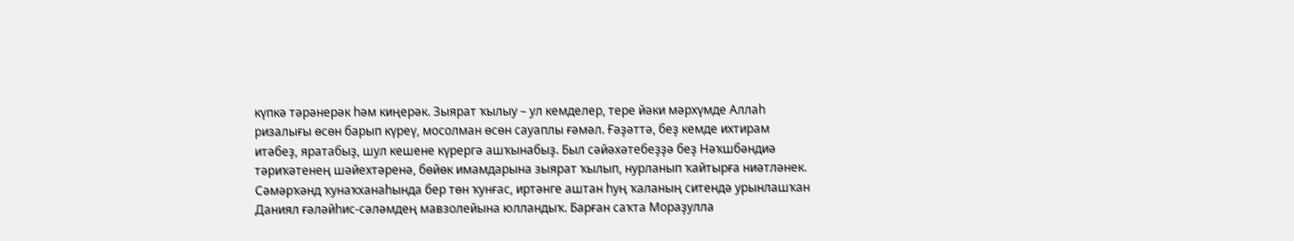күпкә тәрәнерәк һәм киңерәк. Зыярат ҡылыу – ул кемделер, тере йәки мәрхүмде Аллаһ ризалығы өсөн барып күреү, мосолман өсөн сауаплы ғәмәл. Ғәҙәттә, беҙ кемде ихтирам итәбеҙ, яратабыҙ, шул кешене күрергә ашҡынабыҙ. Был сәйәхәтебеҙҙә беҙ Нәҡшбәндиә тәриҡәтенең шәйехтәренә, бөйөк имамдарына зыярат ҡылып, нурланып ҡайтырға ниәтләнек.
Сәмәрҡәнд ҡунаҡханаһында бер төн ҡунғас, иртәнге аштан һуң ҡаланың ситендә урынлашҡан Даниял ғәләйһис-сәләмдең мавзолейына юлландыҡ. Барған саҡта Мораҙулла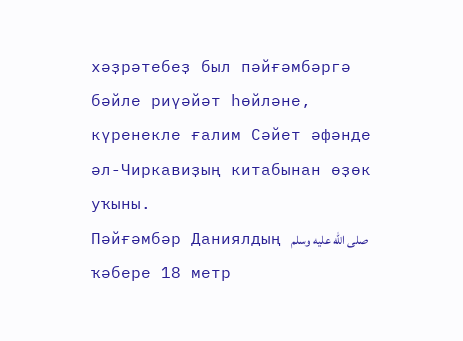хәҙрәтебеҙ был пәйғәмбәргә бәйле риүәйәт һөйләне, күренекле ғалим Сәйет әфәнде әл-Чиркавиҙың китабынан өҙөк уҡыны.
Пәйғәмбәр Даниялдың صلى الله عليه وسلم ҡәбере 18 метр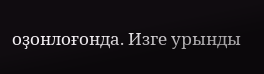оҙонлоғонда. Изге урынды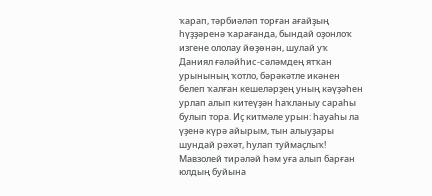ҡарап, тәрбиәләп торған ағайҙың һүҙҙәренә ҡарағанда, бындай оҙонлоҡ изгене ололау йөҙөнән, шулай уҡ Даниял ғәләйһис-сәләмдең ятҡан урынының ҡотло, бәрәкәтле икәнен белеп ҡалған кешеләрҙең уның кәүҙәһен урлап алып китеүҙән һаҡланыу сараһы булып тора. Иҫ китмәле урын: һауаһы ла үҙенә күрә айырым, тын алыуҙары шундай рәхәт, һулап туймаҫлыҡ! Мавзолей тирәләй һәм уға алып барған юлдың буйына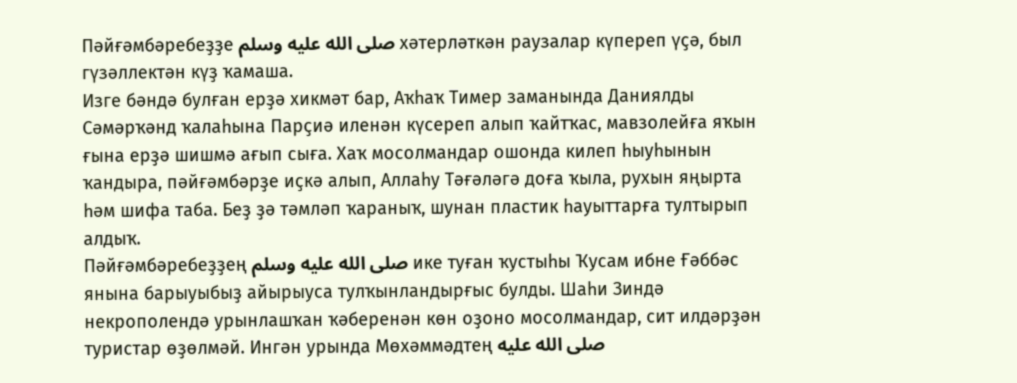Пәйғәмбәребеҙҙе صلى الله عليه وسلم хәтерләткән раузалар күпереп үҫә, был гүзәллектән күҙ ҡамаша.
Изге бәндә булған ерҙә хикмәт бар, Аҡһаҡ Тимер заманында Даниялды Сәмәрҡәнд ҡалаһына Парҫиә иленән күсереп алып ҡайтҡас, мавзолейға яҡын ғына ерҙә шишмә ағып сыға. Хаҡ мосолмандар ошонда килеп һыуһынын ҡандыра, пәйғәмбәрҙе иҫкә алып, Аллаһу Тәғәләгә доға ҡыла, рухын яңырта һәм шифа таба. Беҙ ҙә тәмләп ҡараныҡ, шунан пластик һауыттарға тултырып алдыҡ.
Пәйғәмбәребеҙҙең صلى الله عليه وسلم ике туған ҡустыһы Ҡусам ибне Ғәббәс янына барыуыбыҙ айырыуса тулҡынландырғыс булды. Шаһи Зиндә некрополендә урынлашҡан ҡәберенән көн оҙоно мосолмандар, сит илдәрҙән туристар өҙөлмәй. Ингән урында Мөхәммәдтең صلى الله عليه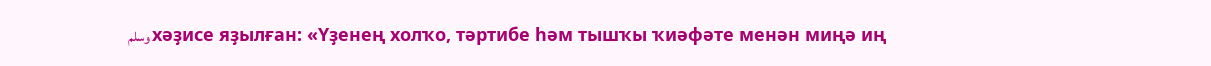وسلم хәҙисе яҙылған: «Үҙенең холҡо, тәртибе һәм тышҡы ҡиәфәте менән миңә иң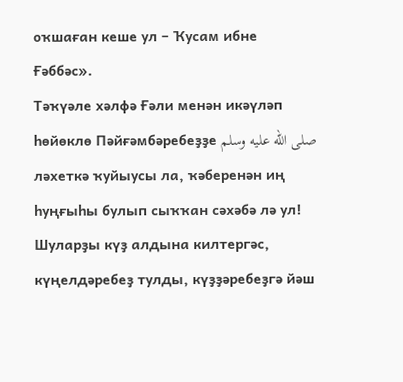оҡшаған кеше ул – Ҡусам ибне Ғәббәс».
Тәҡүәле хәлфә Ғәли менән икәүләп һөйөклө Пәйғәмбәребеҙҙе صلى الله عليه وسلم ләхеткә ҡуйыусы ла, ҡәберенән иң һуңғыһы булып сыҡҡан сәхәбә лә ул! Шуларҙы күҙ алдына килтергәс, күңелдәребеҙ тулды, күҙҙәребеҙгә йәш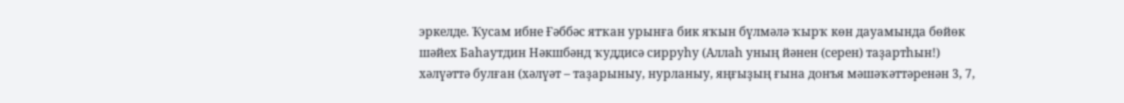эркелде. Ҡусам ибне Ғәббәс ятҡан урынға бик яҡын бүлмәлә ҡырҡ көн дауамында бөйөк шәйех Баһаутдин Нәкшбәнд ҡуддисә сирруһу (Аллаһ уның йәнен (серен) таҙартһын!) хәлүәттә булған (хәлүәт – таҙарыныу, нурланыу, яңғыҙың ғына донъя мәшәҡәттәренән 3, 7,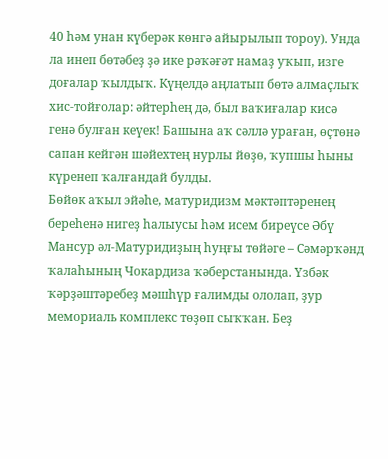40 һәм унан күберәк көнгә айырылып тороу). Унда ла инеп бөтәбеҙ ҙә ике рәҡәғәт намаҙ уҡып, изге доғалар ҡылдыҡ. Күңелдә аңлатып бөтә алмаҫлыҡ хис-тойғолар: әйтерһең дә, был ваҡиғалар кисә генә булған кеүек! Башына аҡ сәллә ураған, өҫтөнә сапан кейгән шәйехтең нурлы йөҙө, ҡупшы һыны күренеп ҡалғандай булды.
Бөйөк аҡыл эйәһе, матуридизм мәктәптәренең береһенә нигеҙ һалыусы һәм исем биреүсе Әбү Мансур әл-Матуридиҙың һуңғы төйәге – Сәмәрҡәнд ҡалаһының Чокардиза ҡәберстанында. Үзбәк ҡәрҙәштәребеҙ мәшһүр ғалимды ололап, ҙур мемориаль комплекс төҙөп сыҡҡан. Беҙ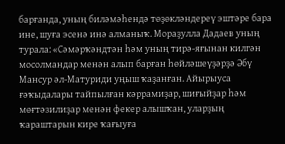барғанда, уның биләмәһендә төҙөкләндереү эштәре бара ине, шуға эсенә инә алманыҡ. Мораҙулла Дадаев уның турала: «Сәмәрҡәндтән һәм уның тирә-яғынан килгән мосолмандар менән алып барған һөйләшеүҙәрҙә Әбү Мансур әл-Матуриди уңыш ҡаҙанған. Айырыуса ғәҡыдалары тайпылған кәррамиҙар, шиғыйҙар һәм мөғтәзилиҙар менән фекер алышҡан, уларҙың ҡараштарын кире ҡағыуға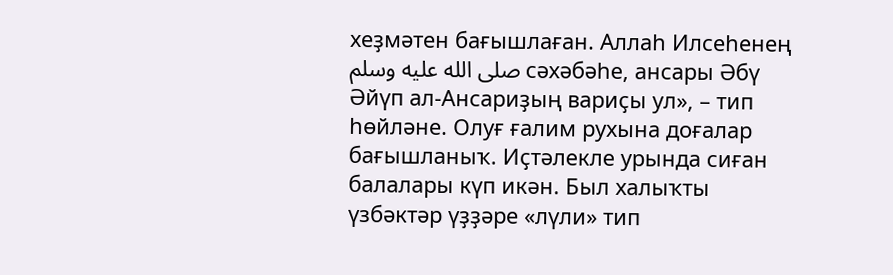хеҙмәтен бағышлаған. Аллаһ Илсеһенең صلى الله عليه وسلم сәхәбәһе, ансары Әбү Әйүп ал-Ансариҙың вариҫы ул», – тип һөйләне. Олуғ ғалим рухына доғалар бағышланыҡ. Иҫтәлекле урында сиған балалары күп икән. Был халыҡты үзбәктәр үҙҙәре «лүли» тип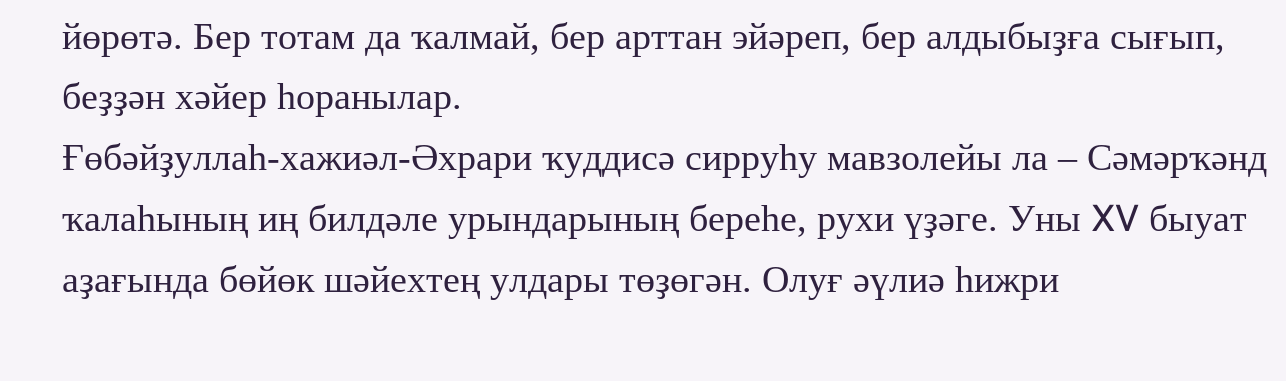йөрөтә. Бер тотам да ҡалмай, бер арттан эйәреп, бер алдыбыҙға сығып, беҙҙән хәйер һоранылар.
Ғөбәйҙуллаһ-хажиәл-Әхрари ҡуддисә сирруһу мавзолейы ла – Сәмәрҡәнд ҡалаһының иң билдәле урындарының береһе, рухи үҙәге. Уны XV быуат аҙағында бөйөк шәйехтең улдары төҙөгән. Олуғ әүлиә һижри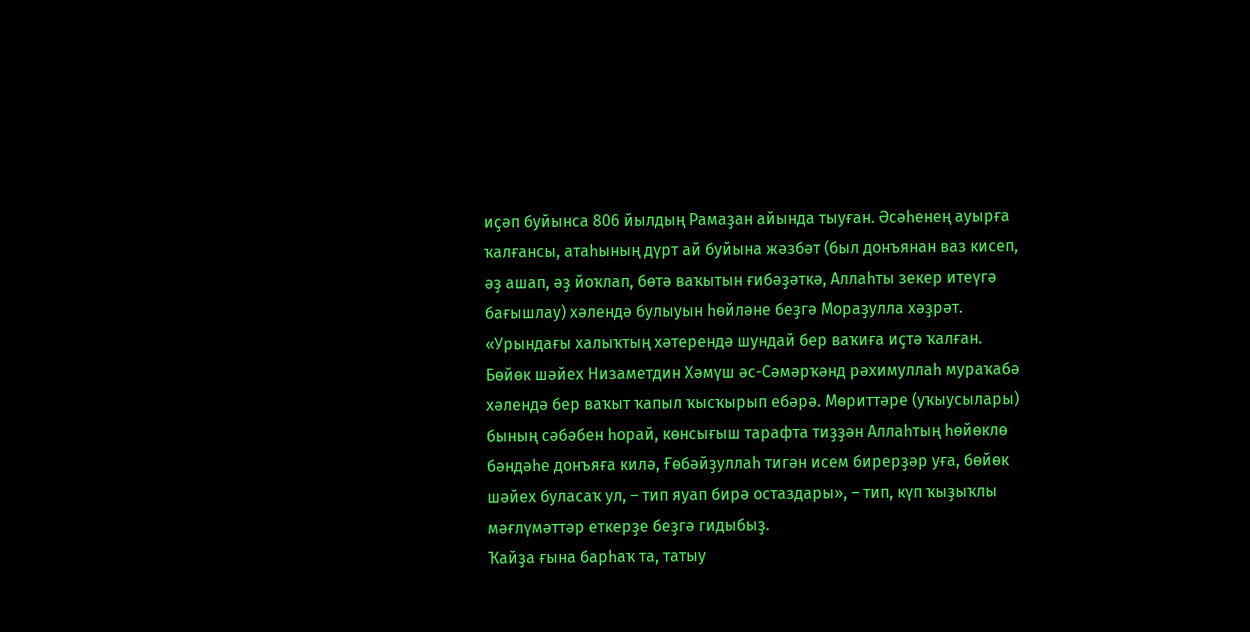иҫәп буйынса 806 йылдың Рамаҙан айында тыуған. Әсәһенең ауырға ҡалғансы, атаһының дүрт ай буйына жәзбәт (был донъянан ваз кисеп, әҙ ашап, әҙ йоҡлап, бөтә ваҡытын ғибәҙәткә, Аллаһты зекер итеүгә бағышлау) хәлендә булыуын һөйләне беҙгә Мораҙулла хәҙрәт. «Урындағы халыҡтың хәтерендә шундай бер ваҡиға иҫтә ҡалған. Бөйөк шәйех Низаметдин Хәмүш әс-Сәмәрҡәнд рәхимуллаһ мураҡабә хәлендә бер ваҡыт ҡапыл ҡысҡырып ебәрә. Мөриттәре (уҡыусылары) бының сәбәбен һорай, көнсығыш тарафта тиҙҙән Аллаһтың һөйөклө бәндәһе донъяға килә, Ғөбәйҙуллаһ тигән исем бирерҙәр уға, бөйөк шәйех буласаҡ ул, – тип яуап бирә остаздары», – тип, күп ҡыҙыҡлы мәғлүмәттәр еткерҙе беҙгә гидыбыҙ.
Ҡайҙа ғына барһаҡ та, татыу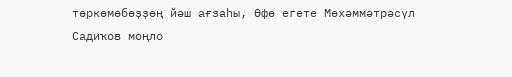төркөмөбөҙҙөң йәш ағзаһы, Өфө егете Мөхәммәтрәсүл Садиҡов моңло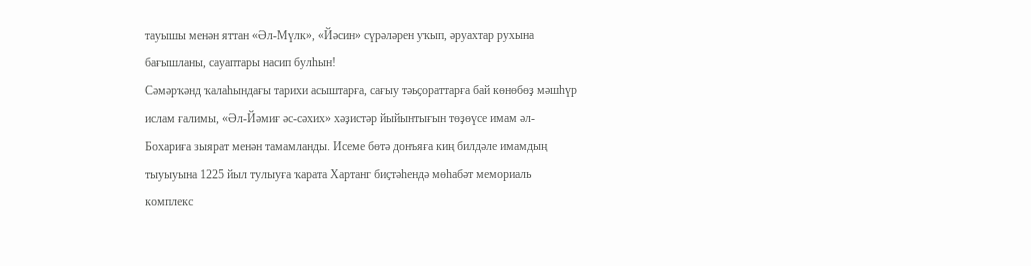тауышы менән яттан «Әл-Мүлк», «Йәсин» сүрәләрен уҡып, әруахтар рухына бағышланы, сауаптары насип булһын!
Сәмәрҡәнд ҡалаһындағы тарихи асыштарға, сағыу тәьҫораттарға бай көнөбөҙ мәшһүр ислам ғалимы, «Әл-Йәмиғ әс-сәхих» хәҙистәр йыйынтығын төҙөүсе имам әл-Бохариға зыярат менән тамамланды. Исеме бөтә донъяға киң билдәле имамдың тыуыуына 1225 йыл тулыуға ҡарата Хартанг биҫтәһендә мөһабәт мемориаль комплекс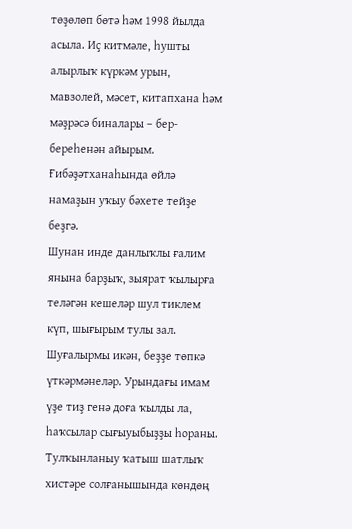төҙөлөп бөтә һәм 1998 йылда асыла. Иҫ китмәле, һушты алырлыҡ күркәм урын, мавзолей, мәсет, китапхана һәм мәҙрәсә биналары – бер-береһенән айырым. Ғибәҙәтханаһында өйлә намаҙын уҡыу бәхете тейҙе беҙгә.
Шунан инде данлыҡлы ғалим янына барҙыҡ, зыярат ҡылырға теләгән кешеләр шул тиклем күп, шығырым тулы зал. Шуғалырмы икән, беҙҙе төпкә үткәрмәнеләр. Урындағы имам үҙе тиҙ генә доға ҡылды ла, һаҡсылар сығыуыбыҙҙы һораны.
Тулҡынланыу ҡатыш шатлыҡ хистәре солғанышында көндөң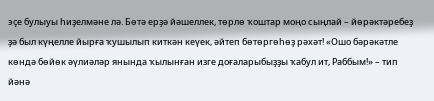эҫе булыуы һиҙелмәне лә. Бөтә ерҙә йәшеллек, төрлө ҡоштар моңо сыңлай – йөрәктәребеҙ ҙә был күңелле йырға ҡушылып киткән кеүек, әйтеп бөтөргөһөҙ рәхәт! «Ошо бәрәкәтле көндә бөйөк әүлиәләр янында ҡылынған изге доғаларыбыҙҙы ҡабул ит, Раббым!» – тип йәнә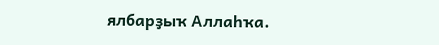ялбарҙыҡ Аллаһҡа.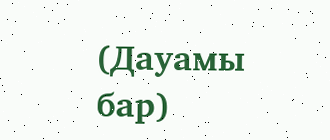(Дауамы бар)